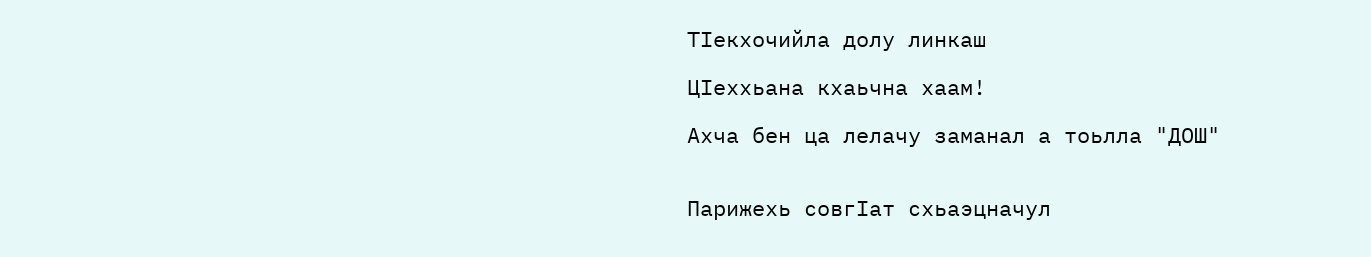ТIекхочийла долу линкаш

ЦIеххьана кхаьчна хаам!

Ахча бен ца лелачу заманал а тоьлла "ДОШ"


Парижехь совгIат схьаэцначул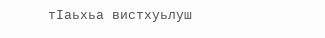тIаьхьа вистхуьлуш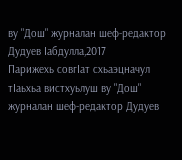ву "Дош" журналан шеф-редактор Дудуев Iабдулла,2017
Парижехь совгIат схьаэцначул тIаьхьа вистхуьлуш ву "Дош" журналан шеф-редактор Дудуев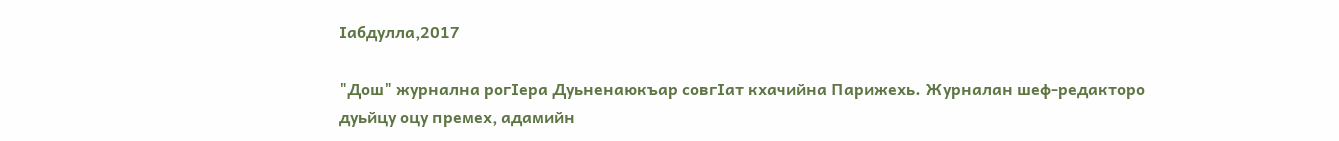Iабдулла,2017

"Дош" журнална рогIера Дуьненаюкъар совгIат кхачийна Парижехь. Журналан шеф-редакторо дуьйцу оцу премех, адамийн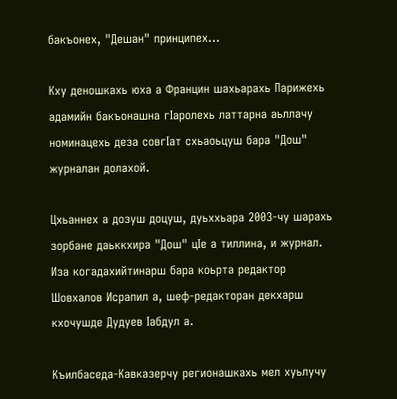бакъонех, "Дешан" принципех...

Кху деношкахь юха а Францин шахьарахь Парижехь адамийн бакъонашна гIаролехь латтарна аьллачу номинацехь деза совгIат схьаоьцуш бара "Дош" журналан долахой.

Цхьаннех а дозуш доцуш, дуьххьара 2003-чу шарахь зорбане даьккхира "Дош" цIе а тиллина, и журнал. Иза когадахийтинарш бара коьрта редактор Шовхалов Исрапил а, шеф-редакторан декхарш кхочушде Дудуев Iабдул а.

Къилбаседа-Кавказерчу регионашкахь мел хуьлучу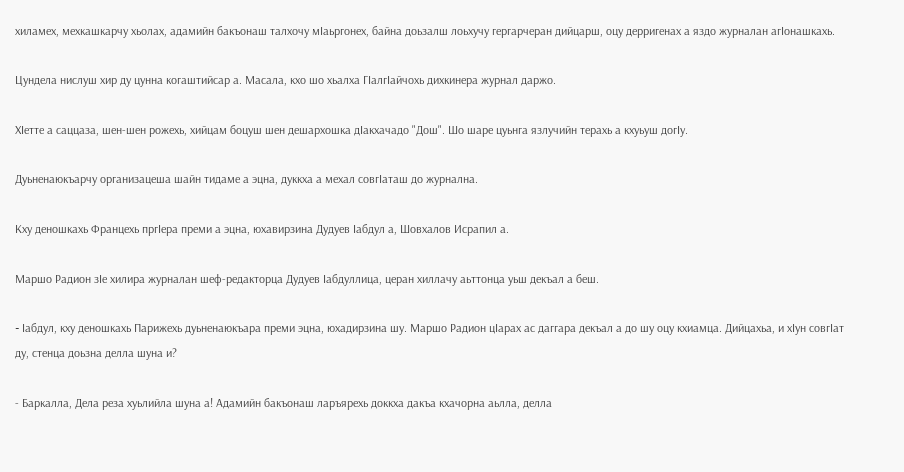хиламех, мехкашкарчу хьолах, адамийн бакъонаш талхочу мIаьргонех, байна доьзалш лоьхучу гергарчеран дийцарш, оцу дерригенах а яздо журналан агIонашкахь.

Цундела нислуш хир ду цунна когаштийсар а. Масала, кхо шо хьалха ГIалгIайчохь дихкинера журнал даржо.

ХIетте а саццаза, шен-шен рожехь, хийцам боцуш шен дешархошка дIакхачадо "Дош". Шо шаре цуьнга язлучийн терахь а кхуьуш догIу.

Дуьненаюкъарчу организацеша шайн тидаме а эцна, дуккха а мехал совгIаташ до журнална.

Кху деношкахь Францехь пргIера преми а эцна, юхавирзина Дудуев Iабдул а, Шовхалов Исрапил а.

Маршо Радион зIе хилира журналан шеф-редакторца Дудуев Iабдуллица, церан хиллачу аьттонца уьш декъал а беш.

- Iабдул, кху деношкахь Парижехь дуьненаюкъара преми эцна, юхадирзина шу. Маршо Радион цIарах ас даггара декъал а до шу оцу кхиамца. Дийцахьа, и хIун совгIат ду, стенца доьзна делла шуна и?

- Баркалла, Дела реза хуьлийла шуна а! Адамийн бакъонаш ларъярехь доккха дакъа кхачорна аьлла, делла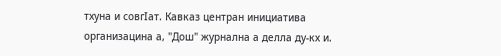тхуна и совгIат. Кавказ центран инициатива организацина а, "Дош" журнална а делла ду-кх и.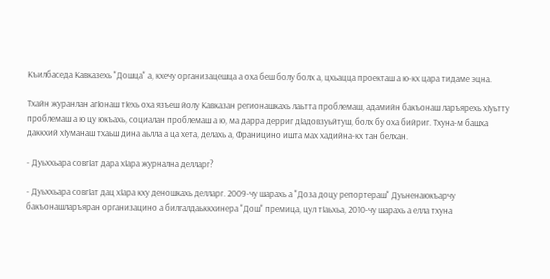Къилбаседа Кавказехь "Дошца" а, кхечу организацешца а оха беш болу болх а, цхьацца проекташ а ю-кх цара тидаме эцна.

Тхайн журанлан агIонаш тIехь оха язъеш йолу Кавказан регионашкахь лаьтта проблемаш, адамийн бакъонаш ларъярехь хIуьтту проблемаш а ю цу юкъахь, социалан проблемаш а ю, ма дарра дерриг дIадовзуьйтуш, болх бу оха бийриг. Тхуна-м башха даккхий хIуманаш тхаьш дина аьлла а ца хета, делахь а, Франицино ишта мах хадийна-кх тан белхан.

- Дуьххьара совгIат дара хIара журнална делларг?

- Дуьххьара совгIат дац хIара кху деношкахь делларг. 2009-чу шарахь а "Доза доцу репортераш" Дуьненаюкъарчу бакъонашларъяран организацино а билгалдаьккхинера "Дош" премица, цул тIаьхьа, 2010-чу шарахь а елла тхуна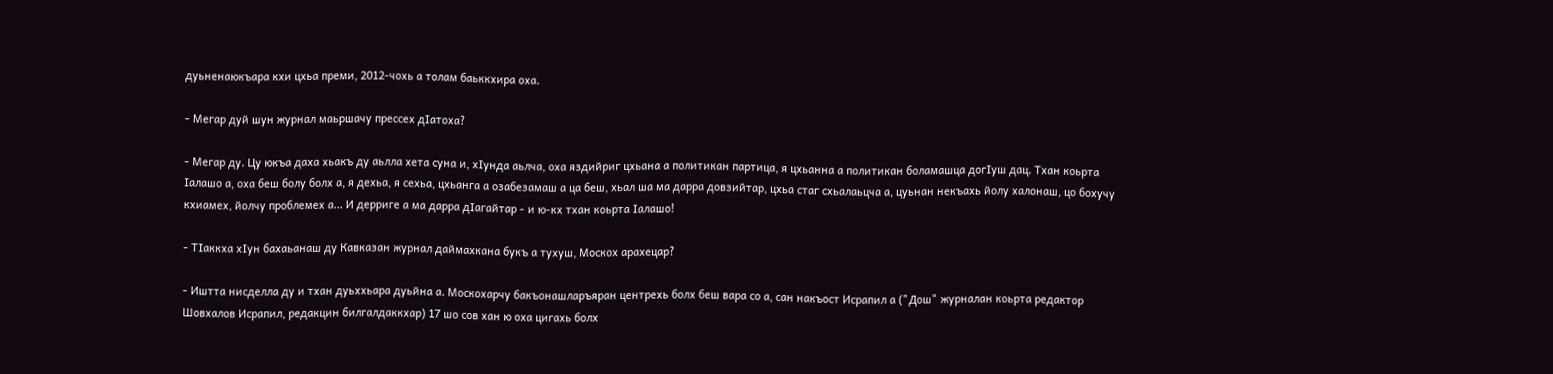дуьненаюкъара кхи цхьа преми, 2012-чохь а толам баьккхира оха.

- Мегар дуй шун журнал маьршачу прессех дIатоха?

- Мегар ду. Цу юкъа даха хьакъ ду аьлла хета суна и, хIунда аьлча, оха яздийриг цхьана а политикан партица, я цхьанна а политикан боламашца догIуш дац. Тхан коьрта Iалашо а, оха беш болу болх а, я дехьа, я сехьа, цхьанга а озабезамаш а ца беш, хьал ша ма дарра довзийтар, цхьа стаг схьалаьцча а, цуьнан некъахь йолу халонаш, цо бохучу кхиамех, йолчу проблемех а… И дерриге а ма дарра дIагайтар - и ю-кх тхан коьрта Iалашо!

- ТIаккха хIун бахаьанаш ду Кавказан журнал даймахкана букъ а тухуш, Москох арахецар?

- Иштта нисделла ду и тхан дуьххьара дуьйна а. Москохарчу бакъонашларъяран центрехь болх беш вара со а, сан накъост Исрапил а ("Дош" журналан коьрта редактор Шовхалов Исрапил, редакцин билгалдаккхар) 17 шо сов хан ю оха цигахь болх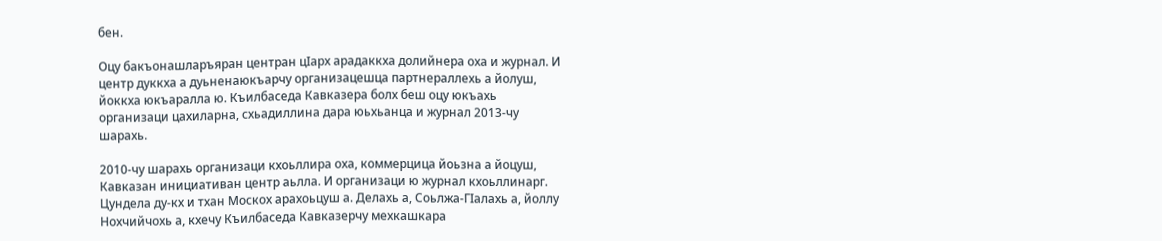бен.

Оцу бакъонашларъяран центран цIарх арадаккха долийнера оха и журнал. И центр дуккха а дуьненаюкъарчу организацешца партнераллехь а йолуш, йоккха юкъаралла ю. Къилбаседа Кавказера болх беш оцу юкъахь организаци цахиларна, схьадиллина дара юьхьанца и журнал 2013-чу шарахь.

2010-чу шарахь организаци кхоьллира оха, коммерцица йоьзна а йоцуш, Кавказан инициативан центр аьлла. И организаци ю журнал кхоьллинарг. Цундела ду-кх и тхан Москох арахоьцуш а. Делахь а, Соьлжа-ГIалахь а, йоллу Нохчийчохь а, кхечу Къилбаседа Кавказерчу мехкашкара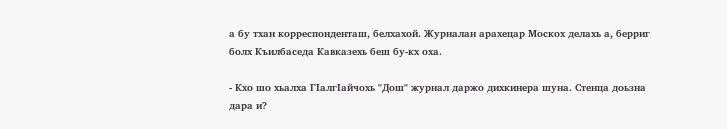а бу тхан корреспонденташ, белхахой. Журналан арахецар Москох делахь а, берриг болх Къилбаседа Кавказехь беш бу-кх оха.

- Кхо шо хьалха ГIалгIайчохь "Дош" журнал даржо дихкинера шуна. Стенца доьзна дара и?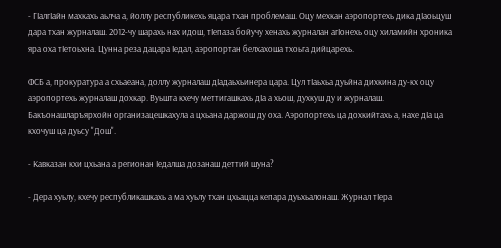- ГIалгIайн махкахь аьлча а, йоллу республикехь яцара тхан проблемаш. Оцу мехкан аэропортехь дика дIаоьцуш дара тхан журналаш. 2012-чу шарахь нах идош, тIепаза бойучу хенахь журналан агIонехь оцу хиламийн хроника яра оха тIетоьхна. Цунна реза дацара Iедал, аэропортан белхахоша тхоьга дийцарехь.

ФСБ а, прокуратура а схьаеана, доллу журналаш дIадаьхьинера цара. Цул тIаьхьа дуьйна дихкина ду-кх оцу аэропортехь журналаш дохкар. Вуьшта кхечу меттигашкахь дIа а хьош, духкуш ду и журналаш. Бакъонашларъярхойн организацешкахула а цхьана даржош ду оха. Аэропортехь ца дохкийтахь а, нахе дIа ца кхочуш ца дуьсу "Дош".

- Кавказан кхи цхьана а регионан Iедалша дозанаш деттий шуна?

- Дера хуьлу, кхечу республикашкахь а ма хуьлу тхан цхьацца кепара дуьхьалонаш. Журнал тIера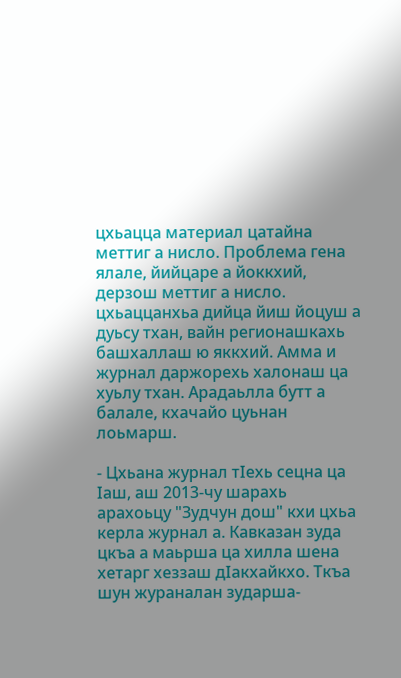цхьацца материал цатайна меттиг а нисло. Проблема гена ялале, йийцаре а йоккхий, дерзош меттиг а нисло. цхьаццанхьа дийца йиш йоцуш а дуьсу тхан, вайн регионашкахь башхаллаш ю яккхий. Амма и журнал даржорехь халонаш ца хуьлу тхан. Арадаьлла бутт а балале, кхачайо цуьнан лоьмарш.

- Цхьана журнал тIехь сецна ца Iаш, аш 2013-чу шарахь арахоьцу "Зудчун дош" кхи цхьа керла журнал а. Кавказан зуда цкъа а маьрша ца хилла шена хетарг хеззаш дIакхайкхо. Ткъа шун жураналан зударша-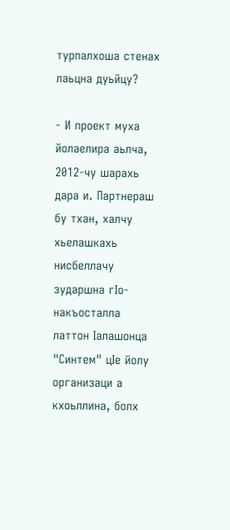турпалхоша стенах лаьцна дуьйцу?

- И проект муха йолаелира аьлча, 2012-чу шарахь дара и. Партнераш бу тхан, халчу хьелашкахь нисбеллачу зударшна гIо-накъосталла латтон Iалашонца "Синтем" цIе йолу организаци а кхоьллина, болх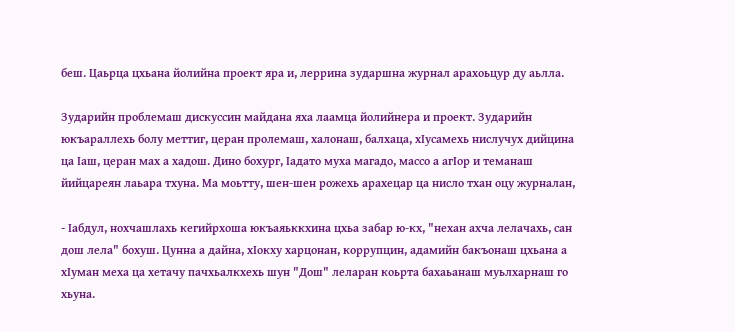беш. Цаьрца цхьана йолийна проект яра и, леррина зударшна журнал арахоьцур ду аьлла.

Зударийн проблемаш дискуссин майдана яха лаамца йолийнера и проект. Зударийн юкъараллехь болу меттиг, церан пролемаш, халонаш, балхаца, хIусамехь нислучух дийцина ца Iаш, церан мах а хадош. Дино бохург, Iадато муха магадо, массо а агIор и теманаш йийцареян лаьара тхуна. Ма моьтту, шен-шен рожехь арахецар ца нисло тхан оцу журналан,

- Iабдул, нохчашлахь кегийрхоша юкъаяьккхина цхьа забар ю-кх, "нехан ахча лелачахь, сан дош лела" бохуш. Цунна а дайна, хIокху харцонан, коррупцин, адамийн бакъонаш цхьана а хIуман меха ца хетачу пачхьалкхехь шун "Дош" леларан коьрта бахаьанаш муьлхарнаш го хьуна.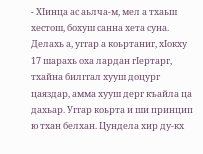- ХIинца ас аьлча-м, мел а тхаьш хестош, бохуш санна хета суна. Делахь а, уггар а коьртаниг, хIокху 17 шарахь оха лардан гIертарг, тхайна билггал хууш доцург цаяздар, амма хууш дерг къайла ца дахьар. Уггар коьрта и ши принцип ю тхан белхан. Цундела хир ду-кх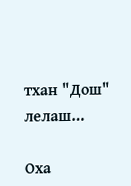тхан "Дош" лелаш…

Оха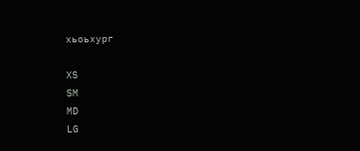хьоьхург

XS
SM
MD
LG